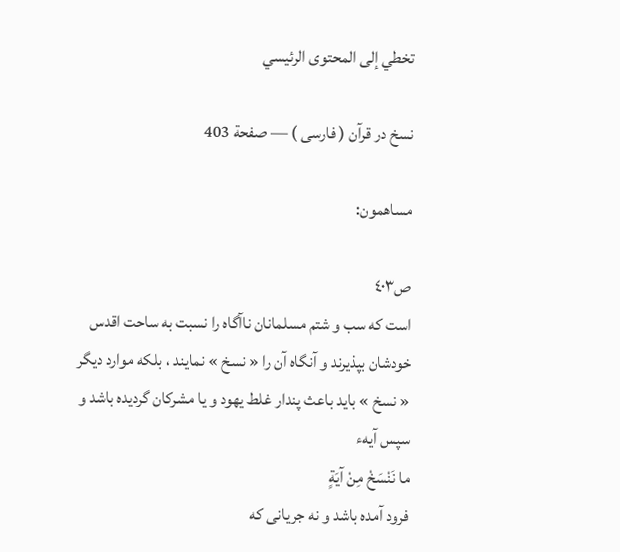تخطي إلى المحتوى الرئيسي

نسخ در قرآن ( فارسى ) — صفحة 403

مساهمون:

ص٤٠٣
است كه سب و شتم مسلمانان ناآگاه را نسبت به ساحت اقدس خودشان بپذيرند و آنگاه آن را « نسخ » نمايند ، بلكه موارد ديگر « نسخ » بايد باعث پندار غلط يهود و يا مشركان گرديده باشد و سپس آيهء
ما نَنْسَخْ مِنْ آيَةٍ
فرود آمده باشد و نه جريانى كه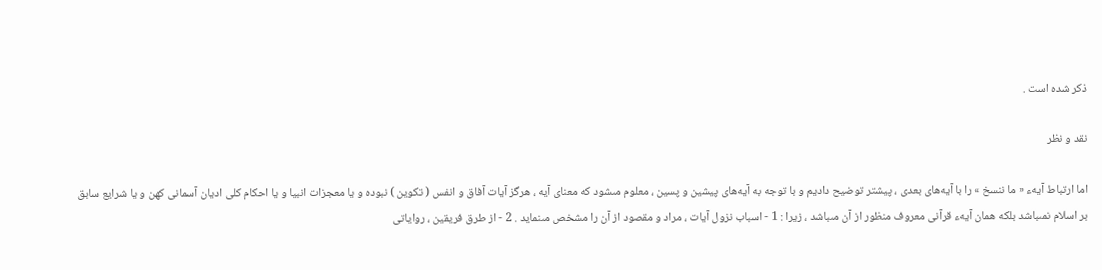ذكر شده است .

نقد و نظر

اما ارتباط آيهء « ما ننسخ » را با آيه‌هاى بعدى ، پيشتر توضيح داديم و با توجه به آيه‌هاى پيشين و پسين ، معلوم مىشود كه معناى آيه ، هرگز آيات آفاق و انفس ( تكوين ) نبوده و يا معجزات انبيا و يا احكام كلى اديان آسمانى كهن و يا شرايع سابق بر اسلام نمىباشد بلكه همان آيهء قرآنى معروف منظور از آن مىباشد ، زيرا : 1 - اسباب نزول آيات ، مراد و مقصود از آن را مشخص مىنمايد . 2 - از طرق فريقين ، رواياتى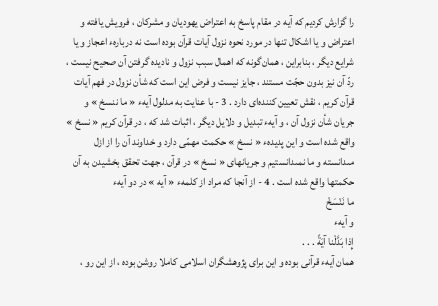را گزارش كرديم كه آيه در مقام پاسخ به اعتراض يهوديان و مشركان ، فرويش يافته و اعتراض و يا اشكال تنها در مورد نحوه نزول آيات قرآن بوده است نه دربارهء اعجاز و يا شرايع ديگر ، بنابراين ، همان‌گونه كه اهمال سبب نزول و ناديده گرفتن آن صحيح نيست ، ردّ آن نيز بدون حجّت مستند ، جايز نيست و فرض اين است كه شأن نزول در فهم آيات قرآن كريم ، نقش تعيين كننده‌اى دارد . 3 - با عنايت به مدلول آيهء « ما ننسخ » و جريان شأن نزول آن ، و آيهء تبديل و دلايل ديگر ، اثبات شد كه ، در قرآن كريم « نسخ » واقع شده است و اين پديدهء « نسخ » حكمت مهمّى دارد و خداوند آن را از ازل مىدانسته و ما نمىدانستيم و جريانهاى « نسخ » در قرآن ، جهت تحقق بخشيدن به آن حكمتها واقع شده است . 4 - از آنجا كه مراد از كلمهء « آيه » در دو آيهء
ما نَنْسَخْ
و آيهء
إِذا بَدَّلْنا آيَةً . . .
همان آيهء قرآنى بوده و اين براى پژوهشگران اسلامى كاملا روشن بوده ، از اين رو ،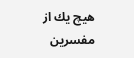هيچ يك از مفسرين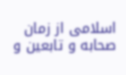اسلامى از زمان صحابه و تابعين و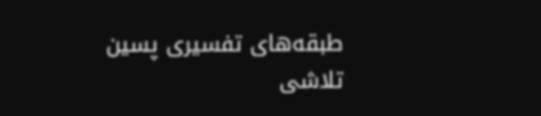طبقه‌هاى تفسيرى پسين تلاشى